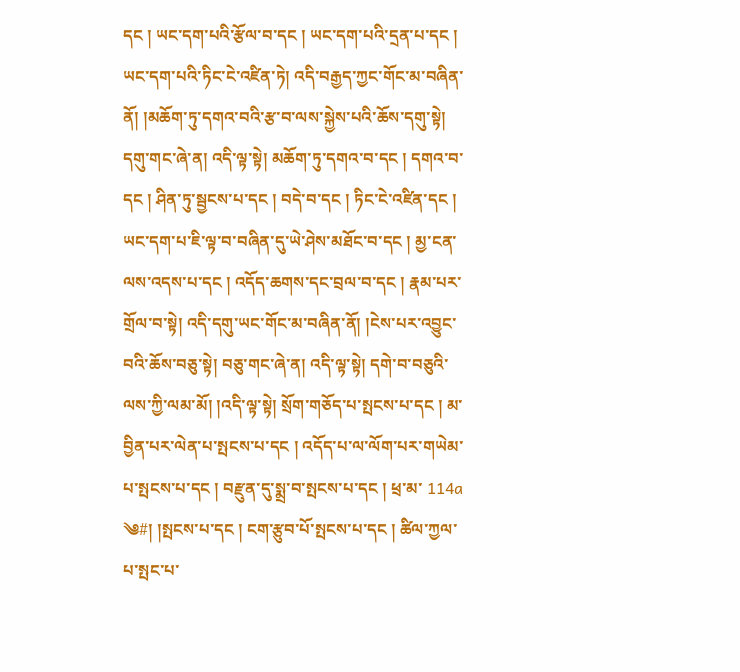དང ། ཡང་དག་པའི་རྩོལ་བ་དང ། ཡང་དག་པའི་དྲན་པ་དང ། ཡང་དག་པའི་ཏིང་ངེ་འཛིན་ཏེ། འདི་བརྒྱད་ཀྱང་གོང་མ་བཞིན་ནོ། །མཆོག་ཏུ་དགའ་བའི་རྩ་བ་ལས་སྐྱེས་པའི་ཆོས་དགུ་སྟེ། དགུ་གང་ཞེ་ན། འདི་ལྟ་སྟེ། མཆོག་ཏུ་དགའ་བ་དང ། དགའ་བ་དང ། ཤིན་ཏུ་སྦྱངས་པ་དང ། བདེ་བ་དང ། ཏིང་ངེ་འཛིན་དང ། ཡང་དག་པ་ཇི་ལྟ་བ་བཞིན་དུ་ཡེ་ཤེས་མཐོང་བ་དང ། མྱ་ངན་ལས་འདས་པ་དང ། འདོད་ཆགས་དང་བྲལ་བ་དང ། རྣམ་པར་གྲོལ་བ་སྟེ། འདི་དགུ་ཡང་གོང་མ་བཞིན་ནོ། །ངེས་པར་འབྱུང་བའི་ཆོས་བཅུ་སྟེ། བཅུ་གང་ཞེ་ན། འདི་ལྟ་སྟེ། དགེ་བ་བཅུའི་ལས་ཀྱི་ལམ་མོ། །འདི་ལྟ་སྟེ། སྲོག་གཅོད་པ་སྤངས་པ་དང ། མ་བྱིན་པར་ལེན་པ་སྤངས་པ་དང ། འདོད་པ་ལ་ལོག་པར་གཡེམ་པ་སྤངས་པ་དང ། བརྫུན་དུ་སྨྲ་བ་སྤངས་པ་དང ། ཕྲ་མ་ 114a ༄#། །སྤངས་པ་དང ། ངག་རྩུབ་པོ་སྤངས་པ་དང ། ཚིལ་ཀྱལ་པ་སྤང་པ་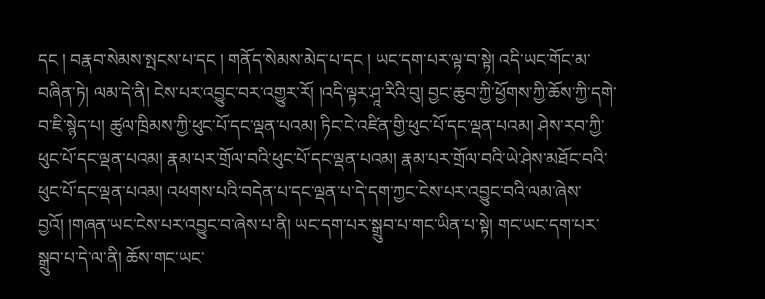དང ། བརྣབ་སེམས་སྤངས་པ་དང ། གནོད་སེམས་མེད་པ་དང ། ཡང་དག་པར་ལྟ་བ་སྟེ། འདི་ཡང་གོང་མ་བཞིན་ཏེ། ལམ་དེ་ནི། ངེས་པར་འབྱུང་བར་འགྱུར་རོ། །འདི་ལྟར་ཤཱ་རིའི་བུ། བྱང་ཆུབ་ཀྱི་ཕྱོགས་ཀྱི་ཆོས་ཀྱི་དགེ་བ་ཇི་སྙེད་པ། ཚུལ་ཁྲིམས་ཀྱི་ཕུང་པོ་དང་ལྡན་པའམ། ཏིང་ངེ་འཛིན་གྱི་ཕུང་པོ་དང་ལྡན་པའམ། ཤེས་རབ་ཀྱི་ཕུང་པོ་དང་ལྡན་པའམ། རྣམ་པར་གྲོལ་བའི་ཕུང་པོ་དང་ལྡན་པའམ། རྣམ་པར་གྲོལ་བའི་ཡེ་ཤེས་མཐོང་བའི་ཕུང་པོ་དང་ལྡན་པའམ། འཕགས་པའི་བདེན་པ་དང་ལྡན་པ་དེ་དག་ཀྱང་ངེས་པར་འབྱུང་བའི་ལམ་ཞེས་བྱའོ། །གཞན་ཡང་ངེས་པར་འབྱུང་བ་ཞེས་པ་ནི། ཡང་དག་པར་སྒྲུབ་པ་གང་ཡིན་པ་སྟེ། གང་ཡང་དག་པར་སྒྲུབ་པ་དེ་ལ་ནི། ཆོས་གང་ཡང་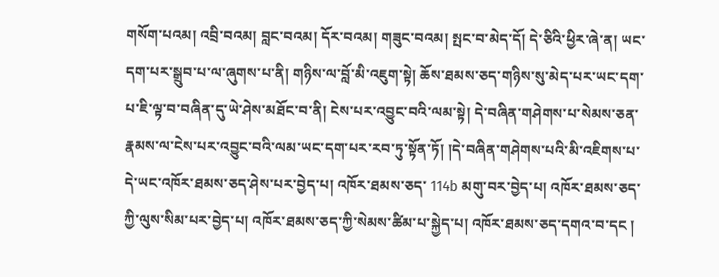གསོག་པའམ། འབྲི་བའམ། བླང་བའམ། དོར་བའམ། གཟུང་བའམ། སྤང་བ་མེད་དོ། དེ་ཅིའི་ཕྱིར་ཞེ་ན། ཡང་དག་པར་སྒྲུབ་པ་ལ་ཞུགས་པ་ནི། གཉིས་ལ་བློ་མི་འཇུག་སྟེ། ཆོས་ཐམས་ཅད་གཉིས་སུ་མེད་པར་ཡང་དག་པ་ཇི་ལྟ་བ་བཞིན་དུ་ཡེ་ཤེས་མཐོང་བ་ནི། ངེས་པར་འབྱུང་བའི་ལམ་སྟེ། དེ་བཞིན་གཤེགས་པ་སེམས་ཅན་རྣམས་ལ་ངེས་པར་འབྱུང་བའི་ལམ་ཡང་དག་པར་རབ་ཏུ་སྟོན་ཏོ། །དེ་བཞིན་གཤེགས་པའི་མི་འཇིགས་པ་དེ་ཡང་འཁོར་ཐམས་ཅད་ཤེས་པར་བྱེད་པ། འཁོར་ཐམས་ཅད་ 114b མགུ་བར་བྱེད་པ། འཁོར་ཐམས་ཅད་ཀྱི་ལུས་སིམ་པར་བྱེད་པ། འཁོར་ཐམས་ཅད་ཀྱི་སེམས་ཚིམ་པ་སྐྱེད་པ། འཁོར་ཐམས་ཅད་དགའ་བ་དང །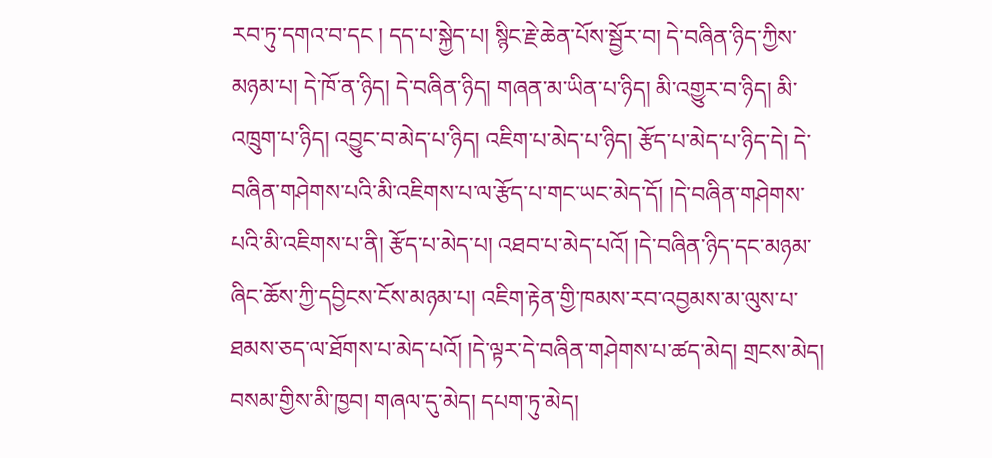རབ་ཏུ་དགའ་བ་དང ། དད་པ་སྐྱེད་པ། སྙིང་རྗེ་ཆེན་པོས་སྦྱོར་བ། དེ་བཞིན་ཉིད་ཀྱིས་མཉམ་པ། དེ་ཁོ་ན་ཉིད། དེ་བཞིན་ཉིད། གཞན་མ་ཡིན་པ་ཉིད། མི་འགྱུར་བ་ཉིད། མི་འཁྲུག་པ་ཉིད། འབྱུང་བ་མེད་པ་ཉིད། འཇིག་པ་མེད་པ་ཉིད། རྩོད་པ་མེད་པ་ཉིད་དེ། དེ་བཞིན་གཤེགས་པའི་མི་འཇིགས་པ་ལ་རྩོད་པ་གང་ཡང་མེད་དོ། །དེ་བཞིན་གཤེགས་པའི་མི་འཇིགས་པ་ནི། རྩོད་པ་མེད་པ། འཐབ་པ་མེད་པའོ། །དེ་བཞིན་ཉིད་དང་མཉམ་ཞིང་ཆོས་ཀྱི་དབྱིངས་ངོས་མཉམ་པ། འཇིག་རྟེན་གྱི་ཁམས་རབ་འབྱམས་མ་ལུས་པ་ཐམས་ཅད་ལ་ཐོགས་པ་མེད་པའོ། །དེ་ལྟར་དེ་བཞིན་གཤེགས་པ་ཚད་མེད། གྲངས་མེད། བསམ་གྱིས་མི་ཁྱབ། གཞལ་དུ་མེད། དཔག་ཏུ་མེད།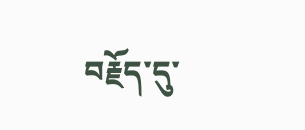བརྗོད་དུ་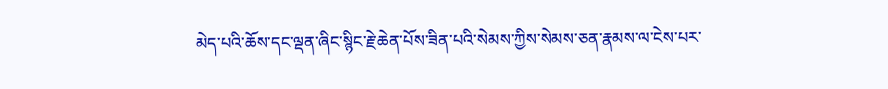མེད་པའི་ཆོས་དང་ལྡན་ཞིང་སྙིང་རྗེ་ཆེན་པོས་ཟིན་པའི་སེམས་ཀྱིས་སེམས་ཅན་རྣམས་ལ་ངེས་པར་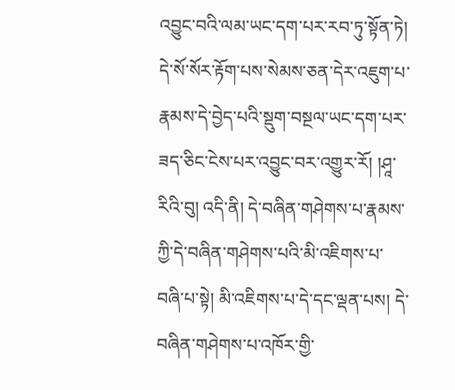འབྱུང་བའི་ལམ་ཡང་དག་པར་རབ་ཏུ་སྟོན་ཏེ། དེ་སོ་སོར་རྟོག་པས་སེམས་ཅན་དེར་འཇུག་པ་རྣམས་དེ་བྱེད་པའི་སྡུག་བསྔལ་ཡང་དག་པར་ཟད་ཅིང་ངེས་པར་འབྱུང་བར་འགྱུར་རོ། །ཤཱ་རིའི་བུ། འདི་ནི། དེ་བཞིན་གཤེགས་པ་རྣམས་ཀྱི་དེ་བཞིན་གཤེགས་པའི་མི་འཇིགས་པ་བཞི་པ་སྟེ། མི་འཇིགས་པ་དེ་དང་ལྡན་པས། དེ་བཞིན་གཤེགས་པ་འཁོར་གྱི་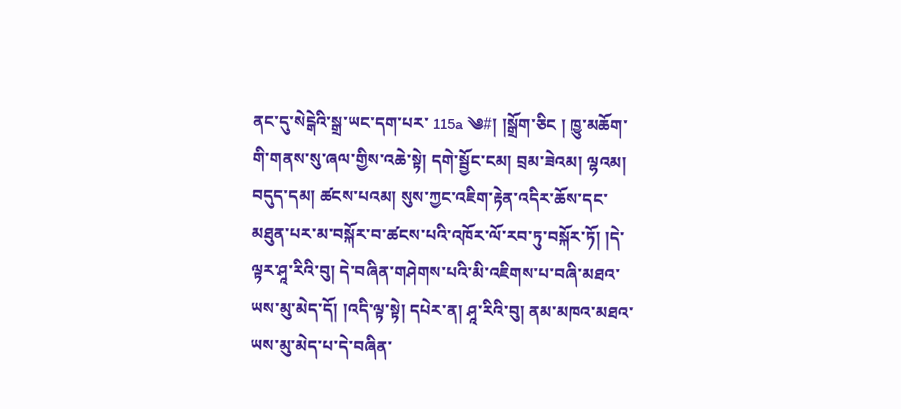ནང་དུ་སེངྒེའི་སྒྲ་ཡང་དག་པར་ 115a ༄#། །སྒྲོག་ཅིང ། ཁྱུ་མཆོག་གི་གནས་སུ་ཞལ་གྱིས་འཆེ་སྟེ། དགེ་སྦྱོང་ངམ། བྲམ་ཟེའམ། ལྷའམ། བདུད་དམ། ཚངས་པའམ། སུས་ཀྱང་འཇིག་རྟེན་འདིར་ཆོས་དང་མཐུན་པར་མ་བསྐོར་བ་ཚངས་པའི་འཁོར་ལོ་རབ་ཏུ་བསྐོར་ཏོ། །དེ་ལྟར་ཤཱ་རིའི་བུ། དེ་བཞིན་གཤེགས་པའི་མི་འཇིགས་པ་བཞི་མཐའ་ཡས་མུ་མེད་དོ། །འདི་ལྟ་སྟེ། དཔེར་ན། ཤཱ་རིའི་བུ། ནམ་མཁའ་མཐའ་ཡས་མུ་མེད་པ་དེ་བཞིན་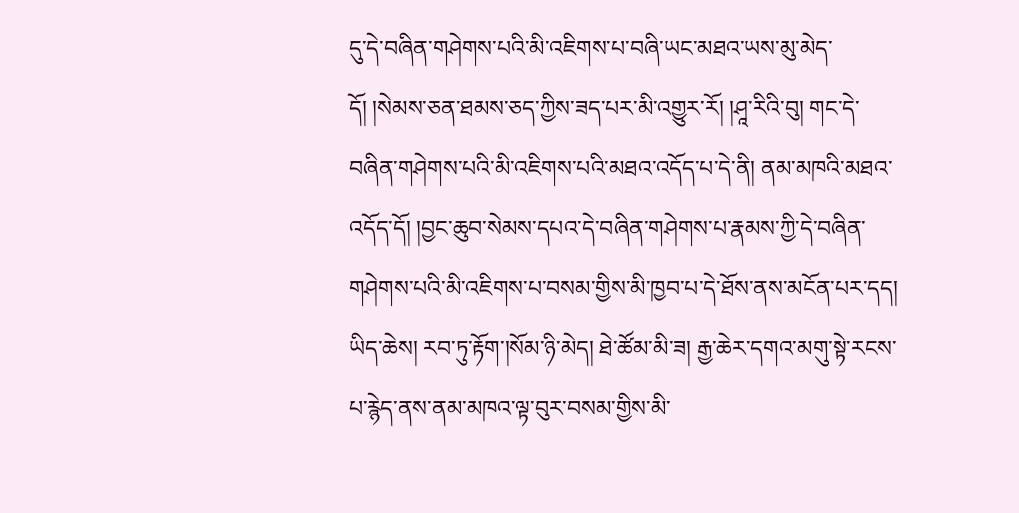དུ་དེ་བཞིན་གཤེགས་པའི་མི་འཇིགས་པ་བཞི་ཡང་མཐའ་ཡས་མུ་མེད་དོ། །སེམས་ཅན་ཐམས་ཅད་ཀྱིས་ཟད་པར་མི་འགྱུར་རོ། །ཤཱ་རིའི་བུ། གང་དེ་བཞིན་གཤེགས་པའི་མི་འཇིགས་པའི་མཐའ་འདོད་པ་དེ་ནི། ནམ་མཁའི་མཐའ་འདོད་དོ། །བྱང་ཆུབ་སེམས་དཔའ་དེ་བཞིན་གཤེགས་པ་རྣམས་ཀྱི་དེ་བཞིན་གཤེགས་པའི་མི་འཇིགས་པ་བསམ་གྱིས་མི་ཁྱབ་པ་དེ་ཐོས་ནས་མངོན་པར་དད། ཡིད་ཆེས། རབ་ཏུ་རྟོག་།སོམ་ཉི་མེད། ཐེ་ཚོམ་མི་ཟ། རྒྱ་ཆེར་དགའ་མགུ་སྟེ་རངས་པ་རྙེད་ནས་ནམ་མཁའ་ལྟ་བུར་བསམ་གྱིས་མི་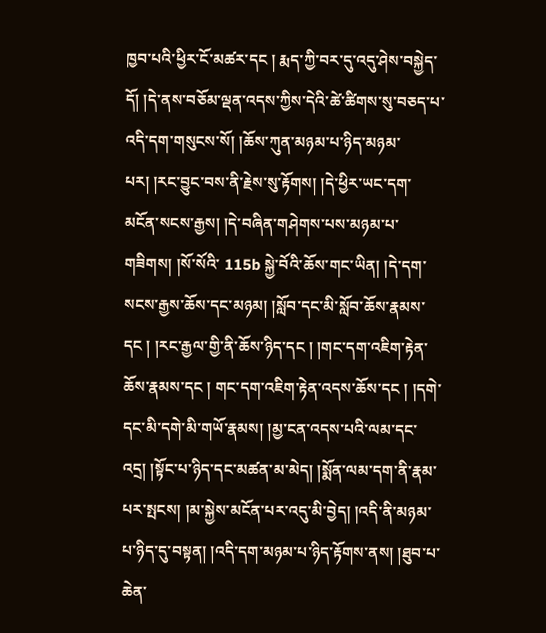ཁྱབ་པའི་ཕྱིར་ངོ་མཚར་དང ། རྨད་ཀྱི་བར་དུ་འདུ་ཤེས་བསྐྱེད་དོ། །དེ་ནས་བཅོམ་ལྡན་འདས་ཀྱིས་དེའི་ཚེ་ཚིགས་སུ་བཅད་པ་འདི་དག་གསུངས་སོ། །ཆོས་ཀུན་མཉམ་པ་ཉིད་མཉམ་པར། །རང་བྱུང་བས་ནི་རྗེས་སུ་རྟོགས། །དེ་ཕྱིར་ཡང་དག་མངོན་སངས་རྒྱས། །དེ་བཞིན་གཤེགས་པས་མཉམ་པ་གཟིགས། །སོ་སོའི་ 115b སྐྱེ་བོའི་ཆོས་གང་ཡིན། །དེ་དག་སངས་རྒྱས་ཆོས་དང་མཉམ། །སློབ་དང་མི་སློབ་ཆོས་རྣམས་དང ། །རང་རྒྱལ་གྱི་ནི་ཆོས་ཉིད་དང ། །གང་དག་འཇིག་རྟེན་ཆོས་རྣམས་དང ། གང་དག་འཇིག་རྟེན་འདས་ཆོས་དང ། །དགེ་དང་མི་དགེ་མི་གཡོ་རྣམས། །མྱ་ངན་འདས་པའི་ལམ་དང་འདྲ། །སྟོང་པ་ཉིད་དང་མཚན་མ་མེད། །སྨོན་ལམ་དག་ནི་རྣམ་པར་སྤངས། །མ་སྐྱེས་མངོན་པར་འདུ་མི་བྱེད། །འདི་ནི་མཉམ་པ་ཉིད་དུ་བསྟན། །འདི་དག་མཉམ་པ་ཉིད་རྟོགས་ནས། །ཐུབ་པ་ཆེན་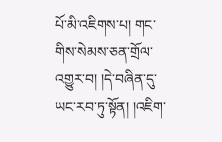པོ་མི་འཇིགས་པ། གང་གིས་སེམས་ཅན་གྲོལ་འགྱུར་བ། །དེ་བཞིན་དུ་ཡང་རབ་ཏུ་སྟོན། །འཇིག་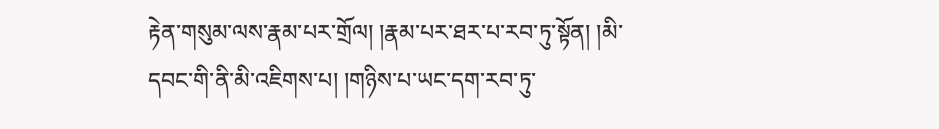རྟེན་གསུམ་ལས་རྣམ་པར་གྲོལ། །རྣམ་པར་ཐར་པ་རབ་ཏུ་སྟོན། །མི་དབང་གི་ནི་མི་འཇིགས་པ། །གཉིས་པ་ཡང་དག་རབ་ཏུ་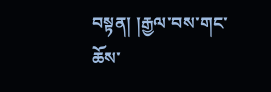བསྟན། །རྒྱལ་བས་གང་ཆོས་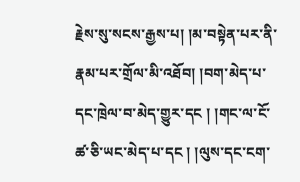རྗེས་སུ་སངས་རྒྱས་པ། །མ་བསྟེན་པར་ནི་རྣམ་པར་གྲོལ་མི་འཐོབ། །བག་མེད་པ་དང་ཁྲེལ་བ་མེད་གྱུར་དང ། །གང་ལ་ངོ་ཚ་ཅི་ཡང་མེད་པ་དང ། །ལུས་དང་ངག་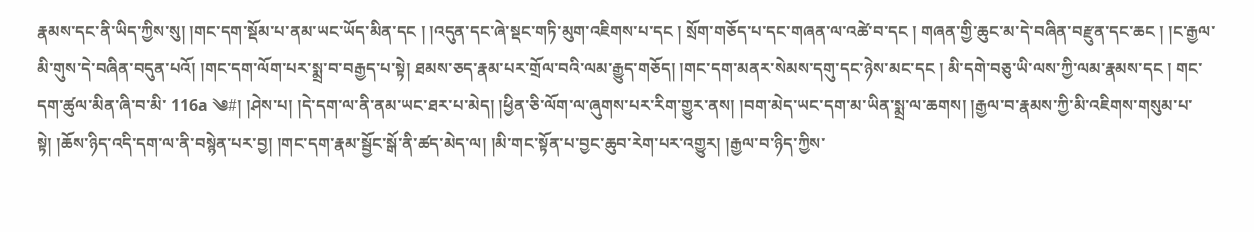རྣམས་དང་ནི་ཡིད་ཀྱིས་སུ། །གང་དག་སྡོམ་པ་ནམ་ཡང་ཡོད་མིན་དང ། །འདུན་དང་ཞེ་སྡང་གཏི་མུག་འཇིགས་པ་དང ། སྲོག་གཅོད་པ་དང་གཞན་ལ་འཚེ་བ་དང ། གཞན་གྱི་ཆུང་མ་དེ་བཞིན་བརྫུན་དང་ཆང ། །ང་རྒྱལ་མི་གུས་དེ་བཞིན་བདུན་པའོ། །གང་དག་ལོག་པར་སྨྲ་བ་བརྒྱད་པ་སྟེ། ཐམས་ཅད་རྣམ་པར་གྲོལ་བའི་ལམ་རྒྱུད་གཅོད། །གང་དག་མནར་སེམས་དགུ་དང་ཉེས་མང་དང ། མི་དགེ་བཅུ་ཡི་ལས་ཀྱི་ལམ་རྣམས་དང ། གང་དག་ཚུལ་མིན་ཞི་བ་མི་ 116a ༄#། །ཤེས་པ། །དེ་དག་ལ་ནི་ནམ་ཡང་ཐར་པ་མེད། །ཕྱིན་ཅི་ལོག་ལ་ཞུགས་པར་རིག་གྱུར་ནས། །བག་མེད་ཡང་དག་མ་ཡིན་སྨྲ་ལ་ཆགས། །རྒྱལ་བ་རྣམས་ཀྱི་མི་འཇིགས་གསུམ་པ་སྟེ། །ཆོས་ཉིད་འདི་དག་ལ་ནི་བསྙེན་པར་བྱ། །གང་དག་རྣམ་སྦྱོང་སྒོ་ནི་ཚད་མེད་ལ། །མི་གང་སྟོན་པ་བྱང་ཆུབ་རེག་པར་འགྱུར། །རྒྱལ་བ་ཉིད་ཀྱིས་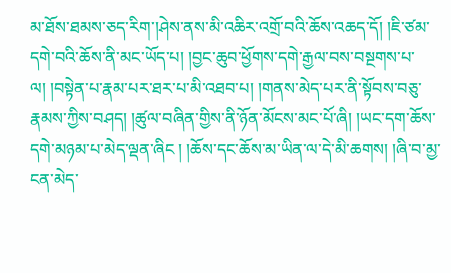མ་ཐོས་ཐམས་ཅད་རིག་།ཤེས་ནས་མི་འཆིར་འགྲོ་བའི་ཆོས་འཆད་དོ། །ཇི་ཙམ་དགེ་བའི་ཆོས་ནི་མང་ཡོད་པ། །བྱང་ཆུབ་ཕྱོགས་དགེ་རྒྱལ་བས་བསྔགས་པ་ལ། །བསྟེན་པ་རྣམ་པར་ཐར་པ་མི་འཐབ་པ། །གནས་མེད་པར་ནི་སྟོབས་བཅུ་རྣམས་ཀྱིས་བཤད། །ཚུལ་བཞིན་གྱིས་ནི་ཉོན་མོངས་མང་པོ་ཞི། །ཡང་དག་ཆོས་དགེ་མཉམ་པ་མེད་ལྡན་ཞིང ། །ཆོས་དང་ཆོས་མ་ཡིན་ལ་དེ་མི་ཆགས། །ཞི་བ་མྱ་ངན་མེད་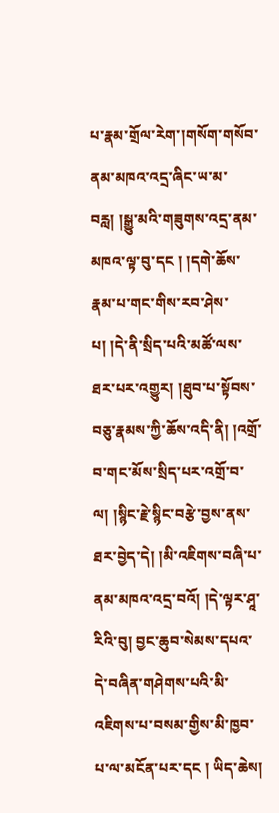པ་རྣམ་གྲོལ་རེག་།གསོག་གསོབ་ནམ་མཁའ་འདྲ་ཞིང་ཡ་མ་བརླ། །སྒྱུ་མའི་གཟུགས་འདྲ་ནམ་མཁའ་ལྟ་བུ་དང ། །དགེ་ཆོས་རྣམ་པ་གང་གིས་རབ་ཤེས་པ། །དེ་ནི་སྲིད་པའི་མཚོ་ལས་ཐར་པར་འགྱུར། །ཐུབ་པ་སྟོབས་བཅུ་རྣམས་ཀྱི་ཆོས་འདི་ནི། །འགྲོ་བ་གང་མོས་སྲིད་པར་འགྲོ་བ་ལ། །སྙིང་རྗེ་སྙིང་བརྩེ་བྱས་ནས་ཐར་བྱེད་དེ། །མི་འཇིགས་བཞི་པ་ནམ་མཁའ་འདྲ་བའོ། །དེ་ལྟར་ཤཱ་རིའི་བུ། བྱང་ཆུབ་སེམས་དཔའ་དེ་བཞིན་གཤེགས་པའི་མི་འཇིགས་པ་བསམ་གྱིས་མི་ཁྱབ་པ་ལ་མངོན་པར་དང ། ཡིད་ཆེས།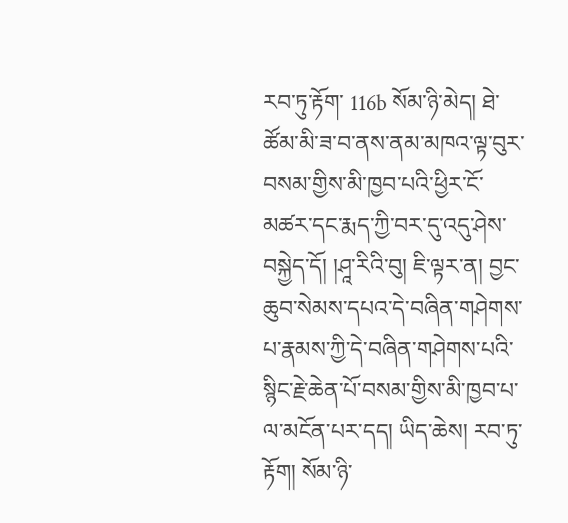རབ་ཏུ་རྟོག་ 116b སོམ་ཉི་མེད། ཐེ་ཚོམ་མི་ཟ་བ་ནས་ནམ་མཁའ་ལྟ་བུར་བསམ་གྱིས་མི་ཁྱབ་པའི་ཕྱིར་ངོ་མཚར་དང་རྨད་ཀྱི་བར་དུ་འདུ་ཤེས་བསྐྱེད་དོ། །ཤཱ་རིའི་བུ། ཇི་ལྟར་ན། བྱང་ཆུབ་སེམས་དཔའ་དེ་བཞིན་གཤེགས་པ་རྣམས་ཀྱི་དེ་བཞིན་གཤེགས་པའི་སྙིང་རྗེ་ཆེན་པོ་བསམ་གྱིས་མི་ཁྱབ་པ་ལ་མངོན་པར་དད། ཡིད་ཆེས། རབ་ཏུ་རྟོག། སོམ་ཉི་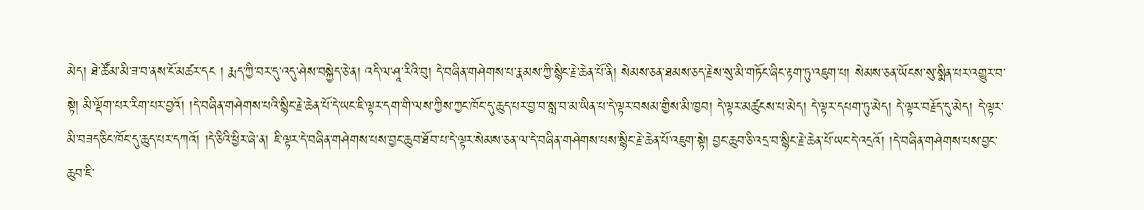མེད། ཐེ་ཚོམ་མི་ཟ་བ་ནས་ངོ་མཚར་དང ། རྨད་ཀྱི་བར་དུ་འདུ་ཤེས་བསྐྱེད་ཅེ་ན། འདི་ལ་ཤཱ་རིའི་བུ། དེ་བཞིན་གཤེགས་པ་རྣམས་ཀྱི་སྙིང་རྗེ་ཆེན་པོ་ནི། སེམས་ཅན་ཐམས་ཅད་རྗེས་སུ་མི་གཏོང་ཞིང་རྟག་ཏུ་འཇུག་པ། སེམས་ཅན་ཡོངས་སུ་སྨིན་པར་འགྱུར་བ་སྟེ། མི་ལྡོག་པར་རིག་པར་བྱའོ། །དེ་བཞིན་གཤེགས་པའི་སྙིང་རྗེ་ཆེན་པོ་དེ་ཡང་ཇི་ལྟར་དག་གི་ལས་ཀྱིས་ཀྱང་ཁོང་དུ་ཆུད་པར་བྱ་བ་སླ་བ་མ་ཡིན་པ་དེ་ལྟར་བསམ་གྱིས་མི་ཁྱབ། དེ་ལྟར་མཚུངས་པ་མེད། དེ་ལྟར་དཔག་ཏུ་མེད། དེ་ལྟར་བརྗོད་དུ་མེད། དེ་ལྟར་མི་བཟད་ཅིང་ཁོང་དུ་ཆུད་པར་དཀའོ། །དེ་ཅིའི་ཕྱིར་ཞེ་ན། ཇི་ལྟར་དེ་བཞིན་གཤེགས་པས་བྱང་ཆུབ་ཐོབ་པ་དེ་ལྟར་སེམས་ཅན་ལ་དེ་བཞིན་གཤེགས་པས་སྙིང་རྗེ་ཆེན་པོ་འཇུག་སྟེ། བྱང་ཆུབ་ཅི་འདྲ་བ་སྙིང་རྗེ་ཆེན་པོ་ཡང་དེ་འདྲའོ། །དེ་བཞིན་གཤེགས་པས་བྱང་ཆུབ་ཇི་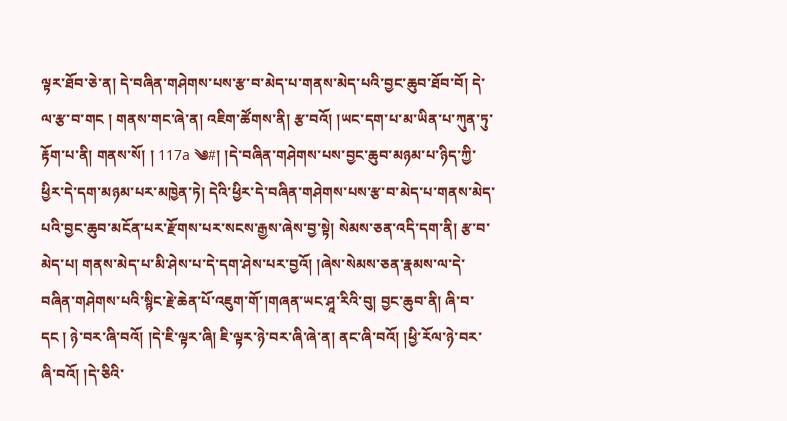ལྟར་ཐོབ་ཅེ་ན། དེ་བཞིན་གཤེགས་པས་རྩ་བ་མེད་པ་གནས་མེད་པའི་བྱང་ཆུབ་ཐོབ་བོ། དེ་ལ་རྩ་བ་གང ། གནས་གང་ཞེ་ན། འཇིག་ཚོགས་ནི། རྩ་བའོ། །ཡང་དག་པ་མ་ཡིན་པ་ཀུན་ཏུ་རྟོག་པ་ནི། གནས་སོ། ། 117a ༄#། །དེ་བཞིན་གཤེགས་པས་བྱང་ཆུབ་མཉམ་པ་ཉིད་ཀྱི་ཕྱིར་དེ་དག་མཉམ་པར་མཁྱེན་ཏེ། དེའི་ཕྱིར་དེ་བཞིན་གཤེགས་པས་རྩ་བ་མེད་པ་གནས་མེད་པའི་བྱང་ཆུབ་མངོན་པར་རྫོགས་པར་སངས་རྒྱས་ཞེས་བྱ་སྟེ། སེམས་ཅན་འདི་དག་ནི། རྩ་བ་མེད་པ། གནས་མེད་པ་མི་ཤེས་པ་དེ་དག་ཤེས་པར་བྱའོ། །ཞེས་སེམས་ཅན་རྣམས་ལ་དེ་བཞིན་གཤེགས་པའི་སྙིང་རྗེ་ཆེན་པོ་འཇུག་གོ་།གཞན་ཡང་ཤཱ་རིའི་བུ། བྱང་ཆུབ་ནི། ཞི་བ་དང ། ཉེ་བར་ཞི་བའོ། །དེ་ཇི་ལྟར་ཞི། ཇི་ལྟར་ཉེ་བར་ཞི་ཞེ་ན། ནང་ཞི་བའོ། །ཕྱི་རོལ་ཉེ་བར་ཞི་བའོ། །དེ་ཅིའི་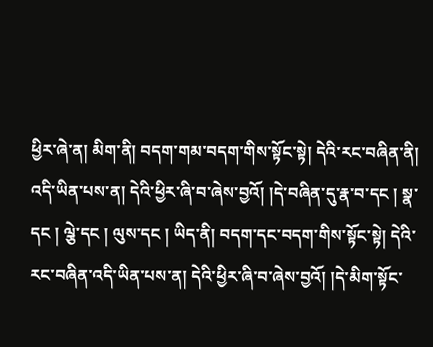ཕྱིར་ཞེ་ན། མིག་ནི། བདག་གམ་བདག་གིས་སྟོང་སྟེ། དེའི་རང་བཞིན་ནི། འདི་ཡིན་པས་ན། དེའི་ཕྱིར་ཞི་བ་ཞེས་བྱའོ། །དེ་བཞིན་དུ་རྣ་བ་དང ། སྣ་དང ། ལྕེ་དང ། ལུས་དང ། ཡིད་ནི། བདག་དང་བདག་གིས་སྟོང་སྟེ། དེའི་རང་བཞིན་འདི་ཡིན་པས་ན། དེའི་ཕྱིར་ཞི་བ་ཞེས་བྱའོ། །དེ་མིག་སྟོང་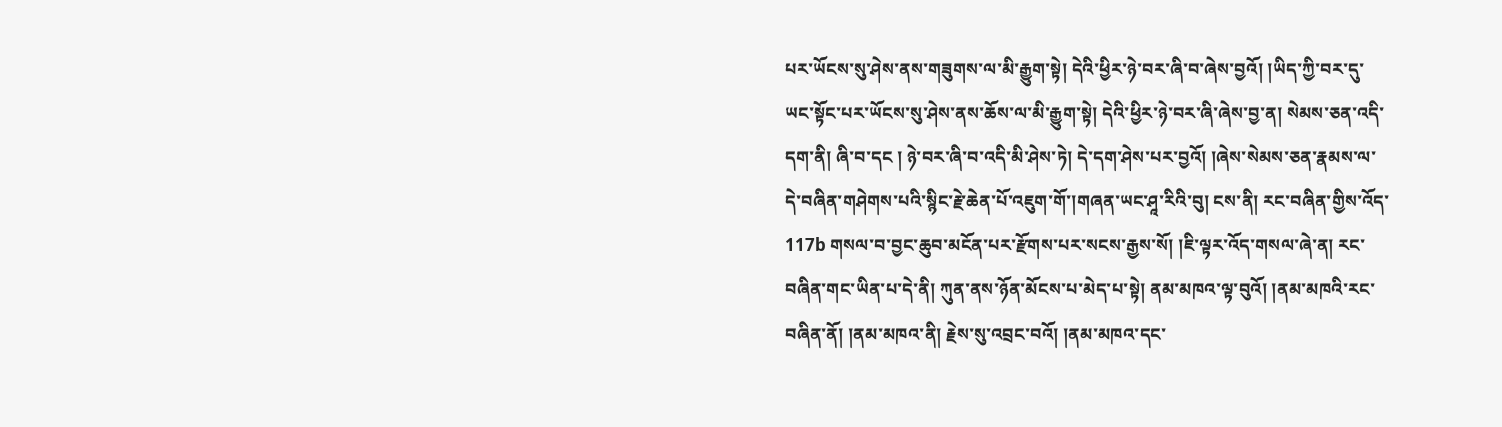པར་ཡོངས་སུ་ཤེས་ནས་གཟུགས་ལ་མི་རྒྱུག་སྟེ། དེའི་ཕྱིར་ཉེ་བར་ཞི་བ་ཞེས་བྱའོ། །ཡིད་ཀྱི་བར་དུ་ཡང་སྟོང་པར་ཡོངས་སུ་ཤེས་ནས་ཆོས་ལ་མི་རྒྱུག་སྟེ། དེའི་ཕྱིར་ཉེ་བར་ཞི་ཞེས་བྱ་ན། སེམས་ཅན་འདི་དག་ནི། ཞི་བ་དང ། ཉེ་བར་ཞི་བ་འདི་མི་ཤེས་ཏེ། དེ་དག་ཤེས་པར་བྱའོ། །ཞེས་སེམས་ཅན་རྣམས་ལ་དེ་བཞིན་གཤེགས་པའི་སྙིང་རྗེ་ཆེན་པོ་འཇུག་གོ་།གཞན་ཡང་ཤཱ་རིའི་བུ། ངས་ནི། རང་བཞིན་གྱིས་འོད་ 117b གསལ་བ་བྱང་ཆུབ་མངོན་པར་རྫོགས་པར་སངས་རྒྱས་སོ། །ཇི་ལྟར་འོད་གསལ་ཞེ་ན། རང་བཞིན་གང་ཡིན་པ་དེ་ནི། ཀུན་ནས་ཉོན་མོངས་པ་མེད་པ་སྟེ། ནམ་མཁའ་ལྟ་བུའོ། །ནམ་མཁའི་རང་བཞིན་ནོ། །ནམ་མཁའ་ནི། རྗེས་སུ་འབྲང་བའོ། །ནམ་མཁའ་དང་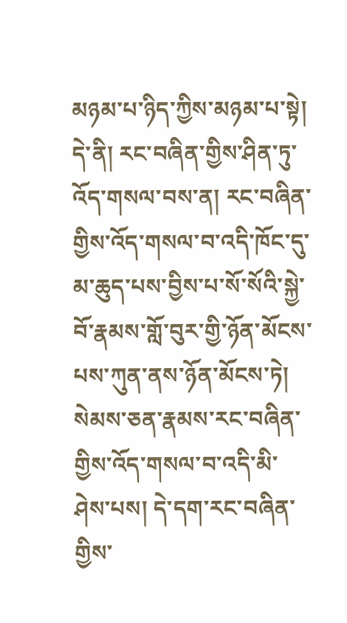མཉམ་པ་ཉིད་ཀྱིས་མཉམ་པ་སྟེ། དེ་ནི། རང་བཞིན་གྱིས་ཤིན་ཏུ་འོད་གསལ་བས་ན། རང་བཞིན་གྱིས་འོད་གསལ་བ་འདི་ཁོང་དུ་མ་ཆུད་པས་བྱིས་པ་སོ་སོའི་སྐྱེ་བོ་རྣམས་གློ་བུར་གྱི་ཉོན་མོངས་པས་ཀུན་ནས་ཉོན་མོངས་ཏེ། སེམས་ཅན་རྣམས་རང་བཞིན་གྱིས་འོད་གསལ་བ་འདི་མི་ཤེས་པས། དེ་དག་རང་བཞིན་གྱིས་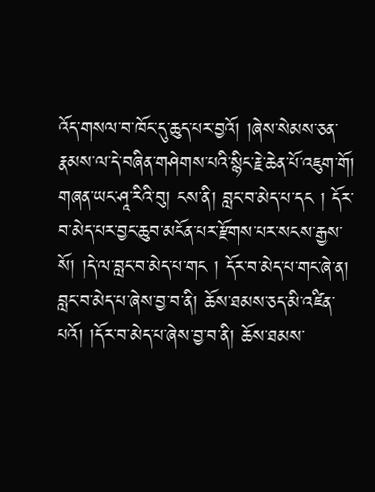འོད་གསལ་བ་ཁོང་དུ་ཆུད་པར་བྱའོ། །ཞེས་སེམས་ཅན་རྣམས་ལ་དེ་བཞིན་གཤེགས་པའི་སྙིང་རྗེ་ཆེན་པོ་འཇུག་གོ། གཞན་ཡང་ཤཱ་རིའི་བུ། ངས་ནི། བླང་བ་མེད་པ་དང ། དོར་བ་མེད་པར་བྱང་ཆུབ་མངོན་པར་རྫོགས་པར་སངས་རྒྱས་སོ། །དེ་ལ་བླང་བ་མེད་པ་གང ། དོར་བ་མེད་པ་གང་ཞེ་ན། བླང་བ་མེད་པ་ཞེས་བྱ་བ་ནི། ཆོས་ཐམས་ཅད་མི་འཛིན་པའོ། །དོར་བ་མེད་པ་ཞེས་བྱ་བ་ནི། ཆོས་ཐམས་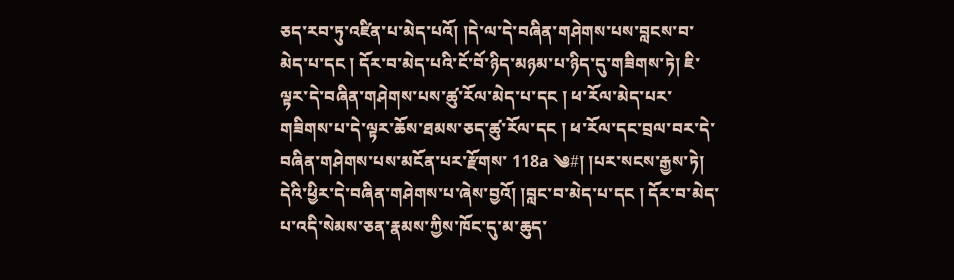ཅད་རབ་ཏུ་འཛིན་པ་མེད་པའོ། །དེ་ལ་དེ་བཞིན་གཤེགས་པས་བླངས་བ་མེད་པ་དང ། དོར་བ་མེད་པའི་ངོ་བོ་ཉིད་མཉམ་པ་ཉིད་དུ་གཟིགས་ཏེ། ཇི་ལྟར་དེ་བཞིན་གཤེགས་པས་ཚུ་རོལ་མེད་པ་དང ། ཕ་རོལ་མེད་པར་གཟིགས་པ་དེ་ལྟར་ཆོས་ཐམས་ཅད་ཚུ་རོལ་དང ། ཕ་རོལ་དང་བྲལ་བར་དེ་བཞིན་གཤེགས་པས་མངོན་པར་རྫོགས་ 118a ༄#། །པར་སངས་རྒྱས་ཏེ། དེའི་ཕྱིར་དེ་བཞིན་གཤེགས་པ་ཞེས་བྱའོ། །བླང་བ་མེད་པ་དང ། དོར་བ་མེད་པ་འདི་སེམས་ཅན་རྣམས་ཀྱིས་ཁོང་དུ་མ་ཆུད་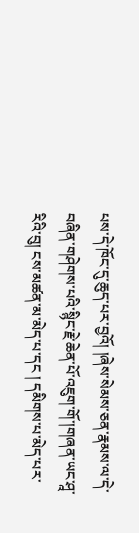པས་དེ་ཁོང་དུ་ཆུད་པར་བྱའོ། །ཞེས་སེམས་ཅན་རྣམས་ལ་དེ་བཞིན་གཤེགས་པའི་སྙིང་རྗེ་ཆེན་པོ་འཇུག་གོ་།གཞན་ཡང་ཤཱ་རིའི་བུ། ངས་མཚན་མ་མེད་པ་དང ། དམིགས་པ་མེད་པར་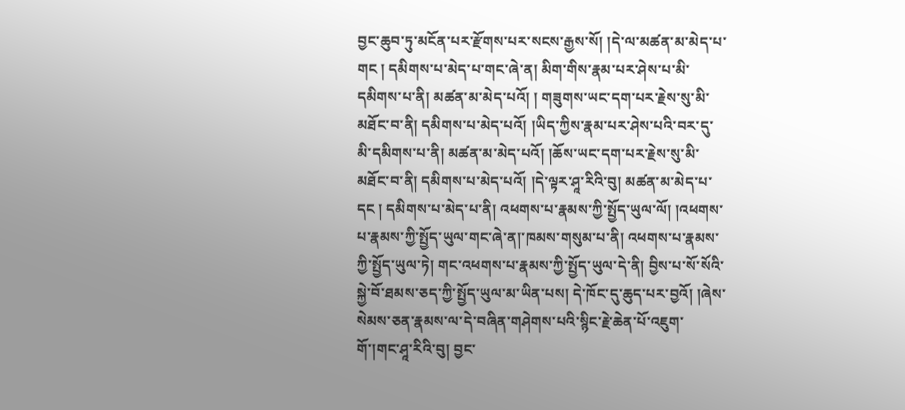བྱང་ཆུབ་ཏུ་མངོན་པར་རྫོགས་པར་སངས་རྒྱས་སོ། །དེ་ལ་མཚན་མ་མེད་པ་གང ། དམིགས་པ་མེད་པ་གང་ཞེ་ན། མིག་གིས་རྣམ་པར་ཤེས་པ་མི་དམིགས་པ་ནི། མཚན་མ་མེད་པའོ། ། གཟུགས་ཡང་དག་པར་རྗེས་སུ་མི་མཐོང་བ་ནི། དམིགས་པ་མེད་པའོ། །ཡིད་ཀྱིས་རྣམ་པར་ཤེས་པའི་བར་དུ་མི་དམིགས་པ་ནི། མཚན་མ་མེད་པའོ། །ཆོས་ཡང་དག་པར་རྗེས་སུ་མི་མཐོང་བ་ནི། དམིགས་པ་མེད་པའོ། །དེ་ལྟར་ཤཱ་རིའི་བུ། མཚན་མ་མེད་པ་དང ། དམིགས་པ་མེད་པ་ནི། འཕགས་པ་རྣམས་ཀྱི་སྤྱོད་ཡུལ་ལོ། །འཕགས་པ་རྣམས་ཀྱི་སྤྱོད་ཡུལ་གང་ཞེ་ན།་ཁམས་གསུམ་པ་ནི། འཕགས་པ་རྣམས་ཀྱི་སྤྱོད་ཡུལ་ཏེ། གང་འཕགས་པ་རྣམས་ཀྱི་སྤྱོད་ཡུལ་དེ་ནི། བྱིས་པ་སོ་སོའི་སྐྱེ་བོ་ཐམས་ཅད་ཀྱི་སྤྱོད་ཡུལ་མ་ཡིན་པས། དེ་ཁོང་དུ་ཆུད་པར་བྱའོ། །ཞེས་སེམས་ཅན་རྣམས་ལ་དེ་བཞིན་གཤེགས་པའི་སྙིང་རྗེ་ཆེན་པོ་འཇུག་གོ་།གང་ཤཱ་རིའི་བུ། བྱང་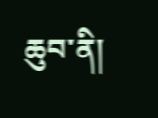ཆུབ་ནི།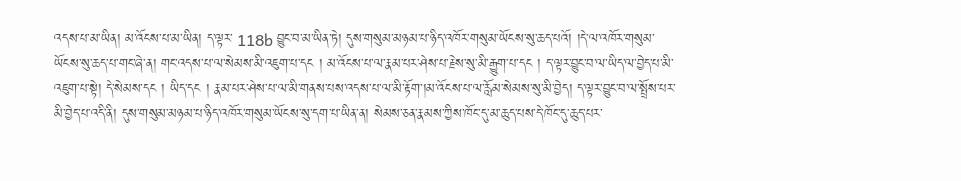འདས་པ་མ་ཡིན། མ་འོངས་པ་མ་ཡིན། ད་ལྟར་ 118b བྱུང་བ་མ་ཡིན་ཏེ། དུས་གསུམ་མཉམ་པ་ཉིད་འཁོར་གསུམ་ཡོངས་སུ་ཆད་པའོ། །དེ་ལ་འཁོར་གསུམ་ཡོངས་སུ་ཆད་པ་གང་ཞེ་ན། གང་འདས་པ་ལ་སེམས་མི་འཇུག་པ་དང ། མ་འོངས་པ་ལ་རྣམ་པར་ཤེས་པ་རྗེས་སུ་མི་རྒྱུག་པ་དང ། ད་ལྟར་བྱུང་བ་ལ་ཡིད་ལ་བྱེད་པ་མི་འཇུག་པ་སྟེ། དེ་སེམས་དང ། ཡིད་དང ། རྣམ་པར་ཤེས་པ་ལ་མི་གནས་པས་འདས་པ་ལ་མི་རྟོག་།མ་འོངས་པ་ལ་རློམ་སེམས་སུ་མི་བྱེད། ད་ལྟར་བྱུང་བ་ལ་སྤྲོས་པར་མི་བྱེད་པ་འདི་ནི། དུས་གསུམ་མཉམ་པ་ཉིད་འཁོར་གསུམ་ཡོངས་སུ་དག་པ་ཡིན་ན། སེམས་ཅན་རྣམས་ཀྱིས་ཁོང་དུ་མ་ཆུད་པས་དེ་ཁོང་དུ་ཆུད་པར་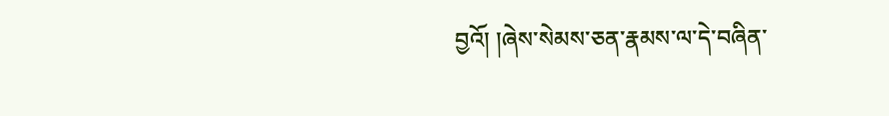བྱའོ། །ཞེས་སེམས་ཅན་རྣམས་ལ་དེ་བཞིན་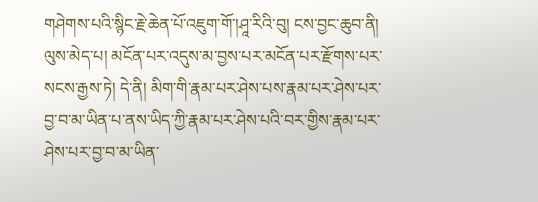གཤེགས་པའི་སྙིང་རྗེ་ཆེན་པོ་འཇུག་གོ་།ཤཱ་རིའི་བུ། ངས་བྱང་ཆུབ་ནི། ལུས་མེད་པ། མངོན་པར་འདུས་མ་བྱས་པར་མངོན་པར་རྫོགས་པར་སངས་རྒྱས་ཏེ། དེ་ནི། མིག་གི་རྣམ་པར་ཤེས་པས་རྣམ་པར་ཤེས་པར་བྱ་བ་མ་ཡིན་པ་ནས་ཡིད་ཀྱི་རྣམ་པར་ཤེས་པའི་བར་གྱིས་རྣམ་པར་ཤེས་པར་བྱ་བ་མ་ཡིན་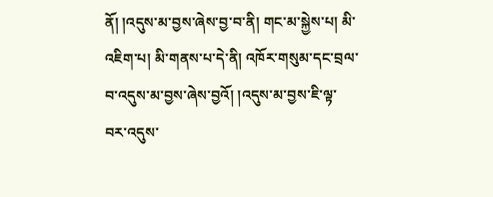ནོ། །འདུས་མ་བྱས་ཞེས་བྱ་བ་ནི། གང་མ་སྐྱེས་པ། མི་འཇིག་པ། མི་གནས་པ་དེ་ནི། འཁོར་གསུམ་དང་བྲལ་བ་འདུས་མ་བྱས་ཞེས་བྱའོ། །འདུས་མ་བྱས་ཇི་ལྟ་བར་འདུས་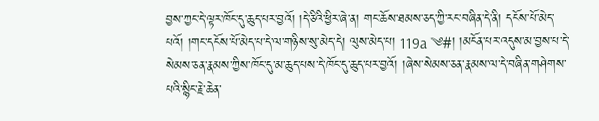བྱས་ཀྱང་དེ་ལྟར་ཁོང་དུ་ཆུད་པར་བྱའོ། །དེ་ཅིའི་ཕྱིར་ཞེ་ན། གང་ཆོས་ཐམས་ཅད་ཀྱི་རང་བཞིན་དེ་ནི། དངོས་པོ་མེད་པའོ། །གང་དངོས་པོ་མེད་པ་དེ་ལ་གཉིས་སུ་མེད་དེ། ལུས་མེད་པ། 119a ༄#། །མངོན་པར་འདུས་མ་བྱས་པ་དེ་སེམས་ཅན་རྣམས་ཀྱིས་ཁོང་དུ་མ་ཆུད་པས་དེ་ཁོང་དུ་ཆུད་པར་བྱའོ། །ཞེས་སེམས་ཅན་རྣམས་ལ་དེ་བཞིན་གཤེགས་པའི་སྙིང་རྗེ་ཆེན་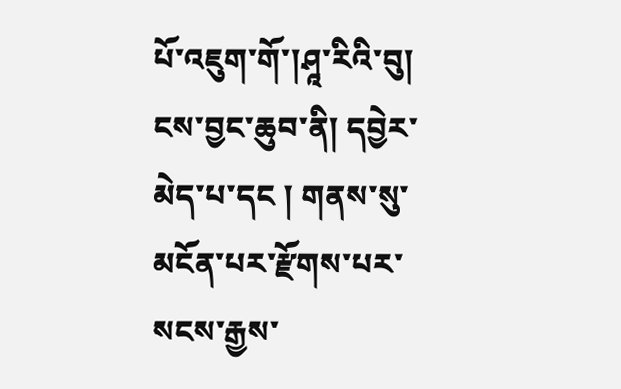པོ་འཇུག་གོ་།ཤཱ་རིའི་བུ། ངས་བྱང་ཆུབ་ནི། དབྱེར་མེད་པ་དང ། གནས་སུ་མངོན་པར་རྫོགས་པར་སངས་རྒྱས་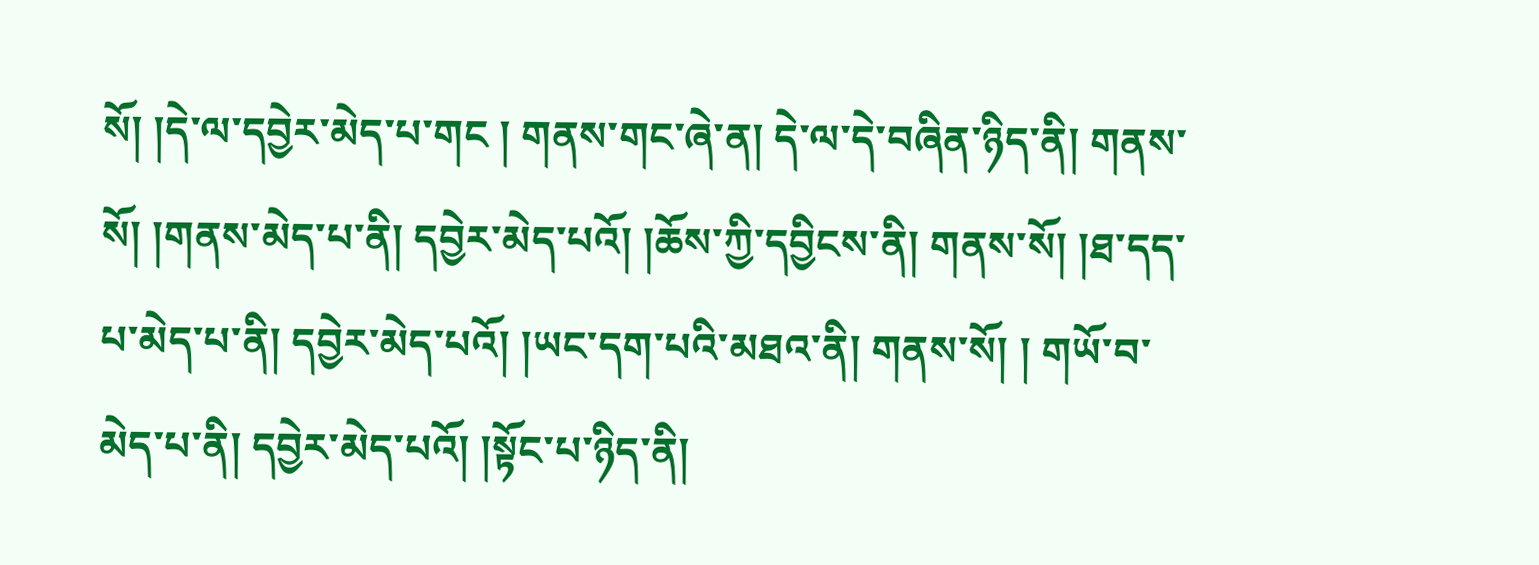སོ། །དེ་ལ་དབྱེར་མེད་པ་གང ། གནས་གང་ཞེ་ན། དེ་ལ་དེ་བཞིན་ཉིད་ནི། གནས་སོ། །གནས་མེད་པ་ནི། དབྱེར་མེད་པའོ། །ཆོས་ཀྱི་དབྱིངས་ནི། གནས་སོ། །ཐ་དད་པ་མེད་པ་ནི། དབྱེར་མེད་པའོ། །ཡང་དག་པའི་མཐའ་ནི། གནས་སོ། ། གཡོ་བ་མེད་པ་ནི། དབྱེར་མེད་པའོ། །སྟོང་པ་ཉིད་ནི།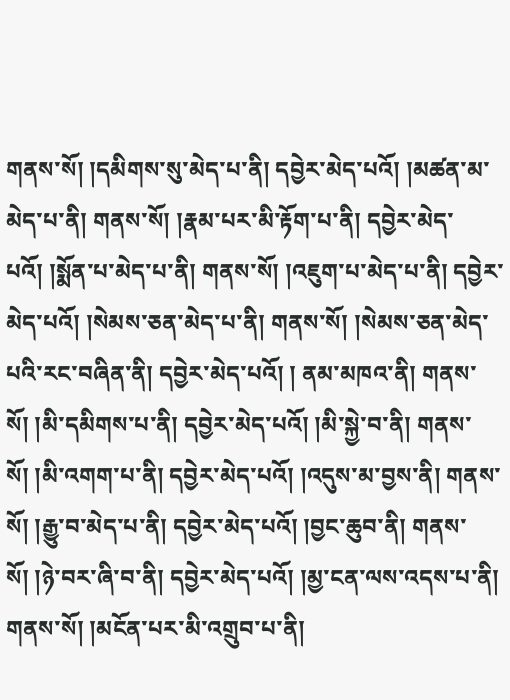གནས་སོ། །དམིགས་སུ་མེད་པ་ནི། དབྱེར་མེད་པའོ། །མཚན་མ་མེད་པ་ནི། གནས་སོ། །རྣམ་པར་མི་རྟོག་པ་ནི། དབྱེར་མེད་པའོ། །སྨོན་པ་མེད་པ་ནི། གནས་སོ། །འཇུག་པ་མེད་པ་ནི། དབྱེར་མེད་པའོ། །སེམས་ཅན་མེད་པ་ནི། གནས་སོ། །སེམས་ཅན་མེད་པའི་རང་བཞིན་ནི། དབྱེར་མེད་པའོ། ། ནམ་མཁའ་ནི། གནས་སོ། །མི་དམིགས་པ་ནི། དབྱེར་མེད་པའོ། །མི་སྐྱེ་བ་ནི། གནས་སོ། །མི་འགག་པ་ནི། དབྱེར་མེད་པའོ། །འདུས་མ་བྱས་ནི། གནས་སོ། །རྒྱུ་བ་མེད་པ་ནི། དབྱེར་མེད་པའོ། །བྱང་ཆུབ་ནི། གནས་སོ། །ཉེ་བར་ཞི་བ་ནི། དབྱེར་མེད་པའོ། །མྱ་ངན་ལས་འདས་པ་ནི། གནས་སོ། །མངོན་པར་མི་འགྲུབ་པ་ནི།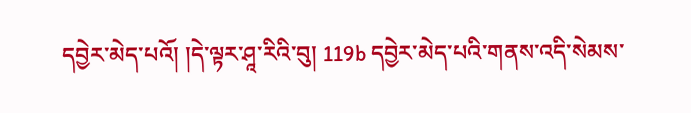དབྱེར་མེད་པའོ། །དེ་ལྟར་ཤཱ་རིའི་བུ། 119b དབྱེར་མེད་པའི་གནས་འདི་སེམས་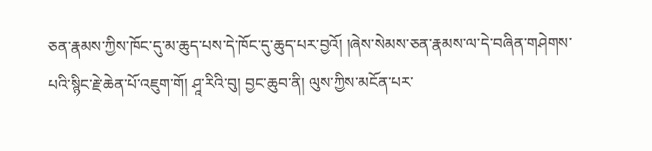ཅན་རྣམས་ཀྱིས་ཁོང་དུ་མ་ཆུད་པས་དེ་ཁོང་དུ་ཆུད་པར་བྱའོ། །ཞེས་སེམས་ཅན་རྣམས་ལ་དེ་བཞིན་གཤེགས་པའི་སྙིང་རྗེ་ཆེན་པོ་འཇུག་གོ། ཤཱ་རིའི་བུ། བྱང་ཆུབ་ནི། ལུས་ཀྱིས་མངོན་པར་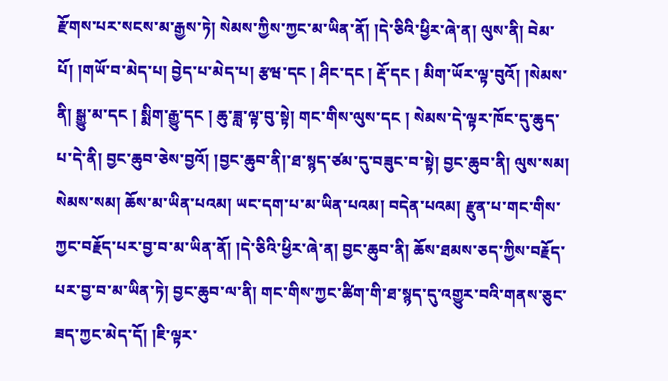རྫོགས་པར་སངས་མ་རྒྱས་ཏེ། སེམས་ཀྱིས་ཀྱང་མ་ཡིན་ནོ། །དེ་ཅིའི་ཕྱིར་ཞེ་ན། ལུས་ནི། བེམ་པོ། །གཡོ་བ་མེད་པ། བྱེད་པ་མེད་པ། རྩཝ་དང ། ཤིང་དང ། རྡོ་དང ། མིག་ཡོར་ལྟ་བུའོ། །སེམས་ནི། སྒྱུ་མ་དང ། སྨིག་རྒྱུ་དང ། ཆུ་ཟླ་ལྟ་བུ་སྟེ། གང་གིས་ལུས་དང ། སེམས་དེ་ལྟར་ཁོང་དུ་ཆུད་པ་དེ་ནི། བྱང་ཆུབ་ཅེས་བྱའོ། །བྱང་ཆུབ་ནི།་ཐ་སྙད་ཙམ་དུ་བཟུང་བ་སྟེ། བྱང་ཆུབ་ནི། ལུས་སམ། སེམས་སམ། ཆོས་མ་ཡིན་པའམ། ཡང་དག་པ་མ་ཡིན་པའམ། བདེན་པའམ། རྫུན་པ་གང་གིས་ཀྱང་བརྗོད་པར་བྱ་བ་མ་ཡིན་ནོ། །དེ་ཅིའི་ཕྱིར་ཞེ་ན། བྱང་ཆུབ་ནི། ཆོས་ཐམས་ཅད་ཀྱིས་བརྗོད་པར་བྱ་བ་མ་ཡིན་ཏེ། བྱང་ཆུབ་ལ་ནི། གང་གིས་ཀྱང་ཚིག་གི་ཐ་སྙད་དུ་འགྱུར་བའི་གནས་ཅུང་ཟད་ཀྱང་མེད་དོ། །ཇི་ལྟར་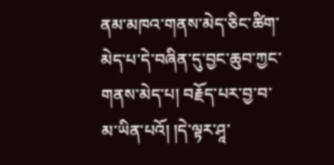ནམ་མཁའ་གནས་མེད་ཅིང་ཚིག་མེད་པ་དེ་བཞིན་དུ་བྱང་ཆུབ་ཀྱང་གནས་མེད་པ། བརྗོད་པར་བྱ་བ་མ་ཡིན་པའོ། །དེ་ལྟར་ཤཱ་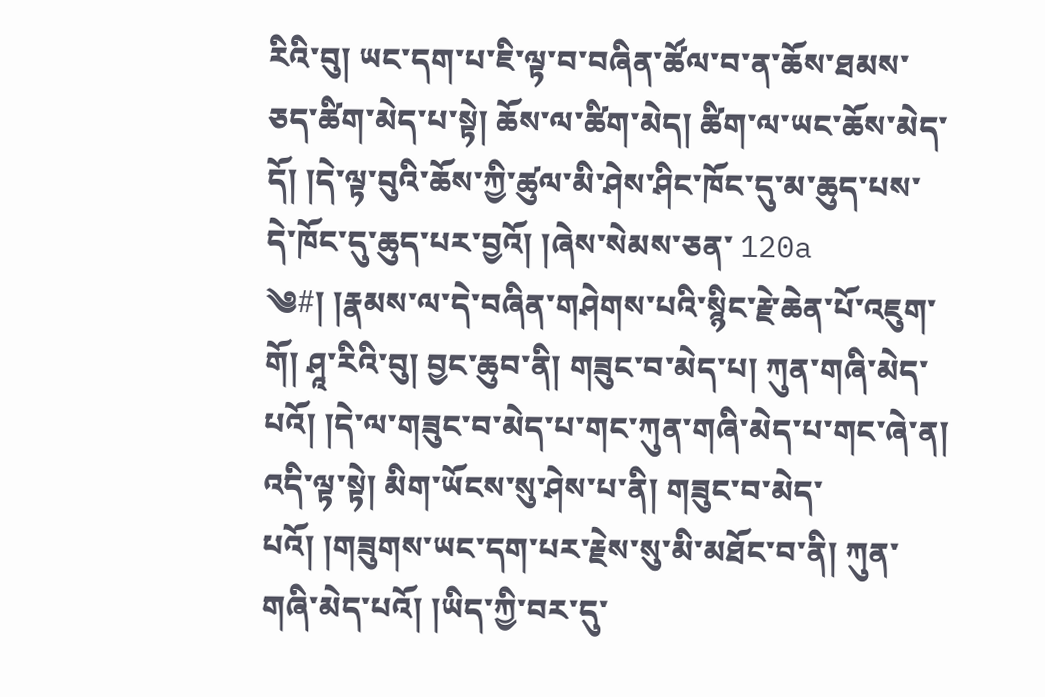རིའི་བུ། ཡང་དག་པ་ཇི་ལྟ་བ་བཞིན་ཚོལ་བ་ན་ཆོས་ཐམས་ཅད་ཚིག་མེད་པ་སྟེ། ཆོས་ལ་ཚིག་མེད། ཚིག་ལ་ཡང་ཆོས་མེད་དོ། །དེ་ལྟ་བུའི་ཆོས་ཀྱི་ཚུལ་མི་ཤེས་ཤིང་ཁོང་དུ་མ་ཆུད་པས་དེ་ཁོང་དུ་ཆུད་པར་བྱའོ། །ཞེས་སེམས་ཅན་ 120a ༄#། །རྣམས་ལ་དེ་བཞིན་གཤེགས་པའི་སྙིང་རྗེ་ཆེན་པོ་འཇུག་གོ། ཤཱ་རིའི་བུ། བྱང་ཆུབ་ནི། གཟུང་བ་མེད་པ། ཀུན་གཞི་མེད་པའོ། །དེ་ལ་གཟུང་བ་མེད་པ་གང་ཀུན་གཞི་མེད་པ་གང་ཞེ་ན། འདི་ལྟ་སྟེ། མིག་ཡོངས་སུ་ཤེས་པ་ནི། གཟུང་བ་མེད་པའོ། །གཟུགས་ཡང་དག་པར་རྗེས་སུ་མི་མཐོང་བ་ནི། ཀུན་གཞི་མེད་པའོ། །ཡིད་ཀྱི་བར་དུ་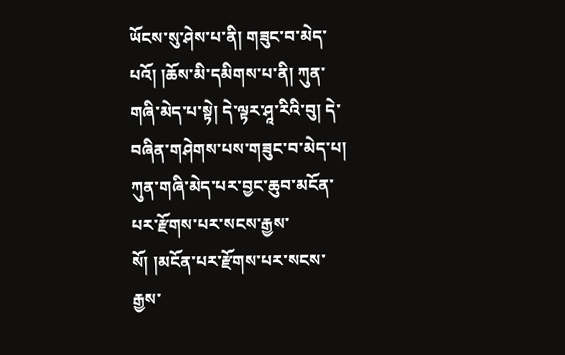ཡོངས་སུ་ཤེས་པ་ནི། གཟུང་བ་མེད་པའོ། །ཆོས་མི་དམིགས་པ་ནི། ཀུན་གཞི་མེད་པ་སྟེ། དེ་ལྟར་ཤཱ་རིའི་བུ། དེ་བཞིན་གཤེགས་པས་གཟུང་བ་མེད་པ། ཀུན་གཞི་མེད་པར་བྱང་ཆུབ་མངོན་པར་རྫོགས་པར་སངས་རྒྱས་སོ། །མངོན་པར་རྫོགས་པར་སངས་རྒྱས་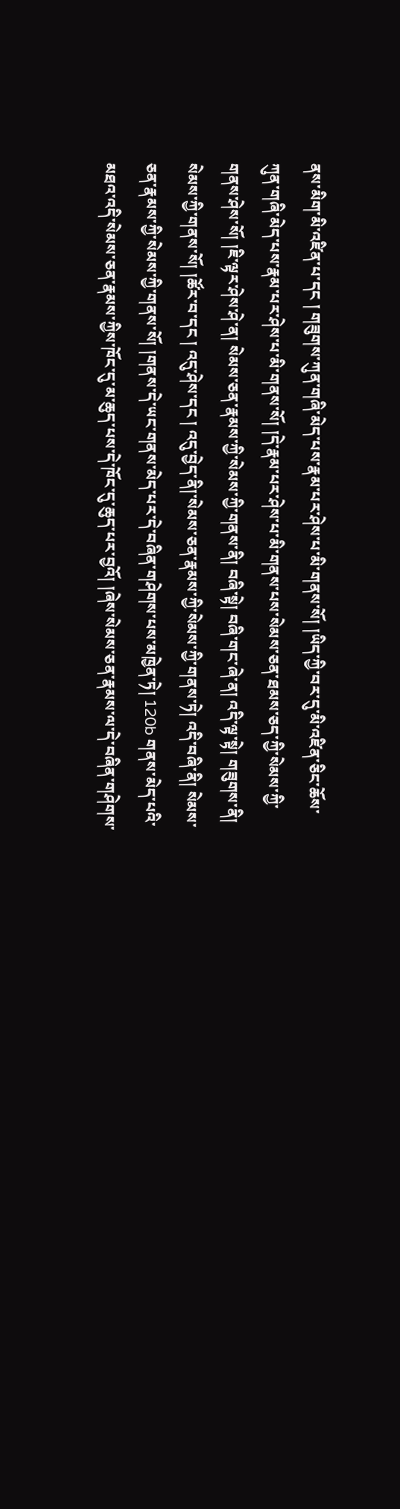ནས་མིག་མི་འཛིན་པ་དང ། གཟུགས་ཀུན་གཞི་མེད་པས་རྣམ་པར་ཤེས་པ་མི་གནས་སོ། །ཡིད་ཀྱི་བར་དུ་མི་འཛིན་ཅིང་ཆོས་ཀུན་གཞི་མེད་པས་རྣམ་པར་ཤེས་པ་མི་གནས་སོ། །དེ་རྣམ་པར་ཤེས་པ་མི་གནས་པས་སེམས་ཅན་ཐམས་ཅད་ཀྱི་སེམས་ཀྱི་གནས་ཤེས་སོ། །ཇི་ལྟར་ཤེས་ཤེ་ན། སེམས་ཅན་རྣམས་ཀྱི་སེམས་ཀྱི་གནས་ནི། བཞི་སྟེ། བཞི་གང་ཞེ་ན། འདི་ལྟ་སྟེ། གཟུགས་ནི། སེམས་ཀྱི་གནས་སོ། །ཚོར་བ་དང ། འདུ་ཤེས་དང ། འདུ་བྱེད་ནི།་སེམས་ཅན་རྣམས་ཀྱི་སེམས་ཀྱི་གནས་ཏེ། འདི་བཞི་ནི། སེམས་ཅན་རྣམས་ཀྱི་སེམས་ཀྱི་གནས་སོ། །གནས་དེ་ཡང་གནས་མེད་པར་དེ་བཞིན་གཤེགས་པས་མཁྱེན་ཏེ། 120b གནས་མེད་པའི་མཐའ་འདི་སེམས་ཅན་རྣམས་ཀྱིས་ཁོང་དུ་མ་ཆུད་པས་དེ་ཁོང་དུ་ཆུད་པར་བྱའོ། །ཞེས་སེམས་ཅན་རྣམས་ལ་དེ་བཞིན་གཤེགས་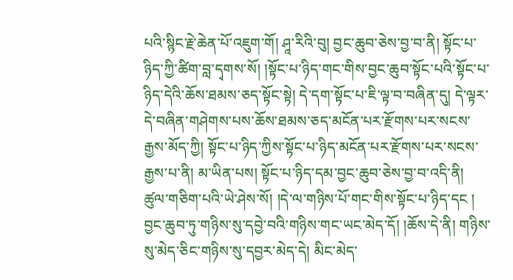པའི་སྙིང་རྗེ་ཆེན་པོ་འཇུག་གོ། ཤཱ་རིའི་བུ། བྱང་ཆུབ་ཅེས་བྱ་བ་ནི། སྟོང་པ་ཉིད་ཀྱི་ཚིག་བླ་དྭགས་སོ། །སྟོང་པ་ཉིད་གང་གིས་བྱང་ཆུབ་སྟོང་པའི་སྟོང་པ་ཉིད་དེའི་ཆོས་ཐམས་ཅད་སྟོང་སྟེ། དེ་དག་སྟོང་པ་ཇི་ལྟ་བ་བཞིན་དུ། དེ་ལྟར་དེ་བཞིན་གཤེགས་པས་ཆོས་ཐམས་ཅད་མངོན་པར་རྫོགས་པར་སངས་རྒྱས་མོད་ཀྱི། སྟོང་པ་ཉིད་ཀྱིས་སྟོང་པ་ཉིད་མངོན་པར་རྫོགས་པར་སངས་རྒྱས་པ་ནི། མ་ཡིན་པས། སྟོང་པ་ཉིད་དམ་བྱང་ཆུབ་ཅེས་བྱ་བ་འདི་ནི། ཚུལ་གཅིག་པའི་ཡེ་ཤེས་སོ། །དེ་ལ་གཉིས་པོ་གང་གིས་སྟོང་པ་ཉིད་དང ། བྱང་ཆུབ་ཏུ་གཉིས་སུ་དབྱེ་བའི་གཉིས་གང་ཡང་མེད་དོ། །ཆོས་དེ་ནི། གཉིས་སུ་མེད་ཅིང་གཉིས་སུ་དབྱར་མེད་དེ། མིང་མེད་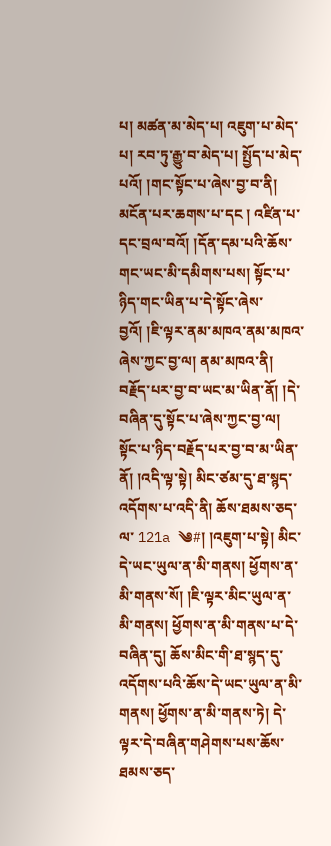པ། མཚན་མ་མེད་པ། འཇུག་པ་མེད་པ། རབ་ཏུ་རྒྱུ་བ་མེད་པ། སྤྱོད་པ་མེད་པའོ། །གང་སྟོང་པ་ཞེས་བྱ་བ་ནི། མངོན་པར་ཆགས་པ་དང ། འཛིན་པ་དང་བྲལ་བའོ། །དོན་དམ་པའི་ཆོས་གང་ཡང་མི་དམིགས་པས། སྟོང་པ་ཉིད་གང་ཡིན་པ་དེ་སྟོང་ཞེས་བྱའོ། །ཇི་ལྟར་ནམ་མཁའ་ནམ་མཁའ་ཞེས་ཀྱང་བྱ་ལ། ནམ་མཁའ་ནི། བརྗོད་པར་བྱ་བ་ཡང་མ་ཡིན་ནོ། །དེ་བཞིན་དུ་སྟོང་པ་ཞེས་ཀྱང་བྱ་ལ། སྟོང་པ་ཉིད་བརྗོད་པར་བྱ་བ་མ་ཡིན་ནོ། །འདི་ལྟ་སྟེ། མིང་ཙམ་དུ་ཐ་སྙད་འདོགས་པ་འདི་ནི། ཆོས་ཐམས་ཅད་ལ་ 121a ༄#། །འཇུག་པ་སྟེ། མིང་དེ་ཡང་ཡུལ་ན་མི་གནས། ཕྱོགས་ན་མི་གནས་སོ། །ཇི་ལྟར་མིང་ཡུལ་ན་མི་གནས། ཕྱོགས་ན་མི་གནས་པ་དེ་བཞིན་དུ། ཆོས་མིང་གི་ཐ་སྙད་དུ་འདོགས་པའི་ཆོས་དེ་ཡང་ཡུལ་ན་མི་གནས། ཕྱོགས་ན་མི་གནས་ཏེ། དེ་ལྟར་དེ་བཞིན་གཤེགས་པས་ཆོས་ཐམས་ཅད་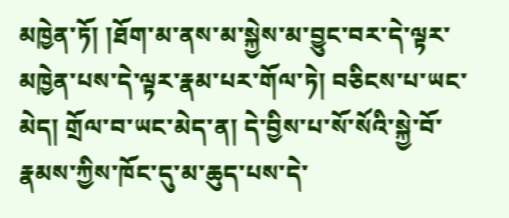མཁྱེན་ཏོ། །ཐོག་མ་ནས་མ་སྐྱེས་མ་བྱུང་བར་དེ་ལྟར་མཁྱེན་པས་དེ་ལྟར་རྣམ་པར་གོལ་ཏེ། བཅིངས་པ་ཡང་མེད། གྲོལ་བ་ཡང་མེད་ན། དེ་བྱིས་པ་སོ་སོའི་སྐྱེ་བོ་རྣམས་ཀྱིས་ཁོང་དུ་མ་ཆུད་པས་དེ་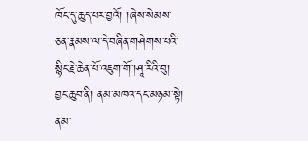ཁོང་དུ་ཆུད་པར་བྱའོ། །ཞེས་སེམས་ཅན་རྣམས་ལ་དེ་བཞིན་གཤེགས་པའི་སྙིང་རྗེ་ཆེན་པོ་འཇུག་གོ་།ཤཱ་རིའི་བུ། བྱང་ཆུབ་ནི། ནམ་མཁའ་དང་མཉམ་སྟེ། ནམ་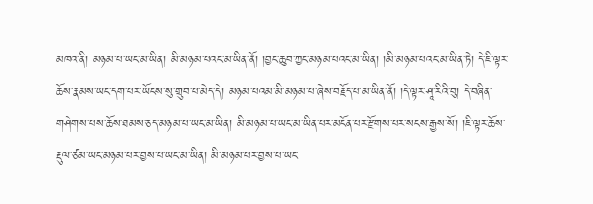མཁའ་ནི། མཉམ་པ་ཡང་མ་ཡིན། མི་མཉམ་པའང་མ་ཡིན་ནོ། །བྱང་ཆུབ་ཀྱང་མཉམ་པའང་མ་ཡིན། །མི་མཉམ་པའང་མ་ཡིན་ཏེ། དེ་ཇི་ལྟར་ཆོས་རྣམས་ཡང་དག་པར་ཡོངས་སུ་གྲུབ་པ་མེད་དེ། མཉམ་པའམ་མི་མཉམ་པ་ཞེས་བརྗོད་པ་མ་ཡིན་ནོ། །དེ་ལྟར་ཤཱ་རིའི་བུ། དེ་བཞིན་གཤེགས་པས་ཆོས་ཐམས་ཅད་མཉམ་པ་ཡང་མ་ཡིན། མི་མཉམ་པ་ཡང་མ་ཡིན་པར་མངོན་པར་རྫོགས་པར་སངས་རྒྱས་སོ། །ཇི་ལྟར་ཆོས་རྡུལ་ཙམ་ཡང་མཉམ་པར་བྱས་པ་ཡང་མ་ཡིན། མི་མཉམ་པར་བྱས་པ་ཡང་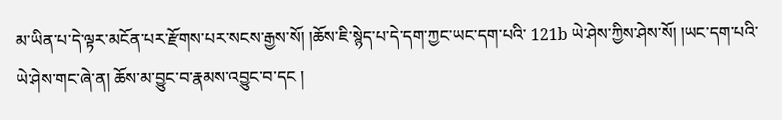མ་ཡིན་པ་དེ་ལྟར་མངོན་པར་རྫོགས་པར་སངས་རྒྱས་སོ། །ཆོས་ཇི་སྙེད་པ་དེ་དག་ཀྱང་ཡང་དག་པའི་ 121b ཡེ་ཤེས་ཀྱིས་ཤེས་སོ། །ཡང་དག་པའི་ཡེ་ཤེས་གང་ཞེ་ན། ཆོས་མ་བྱུང་བ་རྣམས་འབྱུང་བ་དང །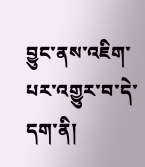བྱུང་ནས་འཇིག་པར་འགྱུར་བ་དེ་དག་ནི།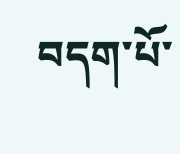བདག་པོ་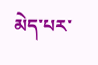མེད་པར་